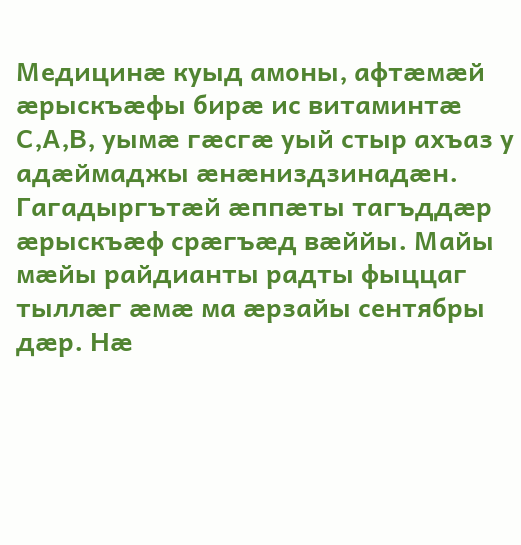Медицинæ куыд амоны, афтæмæй æрыскъæфы бирæ ис витаминтæ С,А,В, уымæ гæсгæ уый стыр ахъаз у адæймаджы æнæниздзинадæн. Гагадыргътæй æппæты тагъддæр æрыскъæф срæгъæд вæййы. Майы мæйы райдианты радты фыццаг тыллæг æмæ ма æрзайы сентябры дæр. Нæ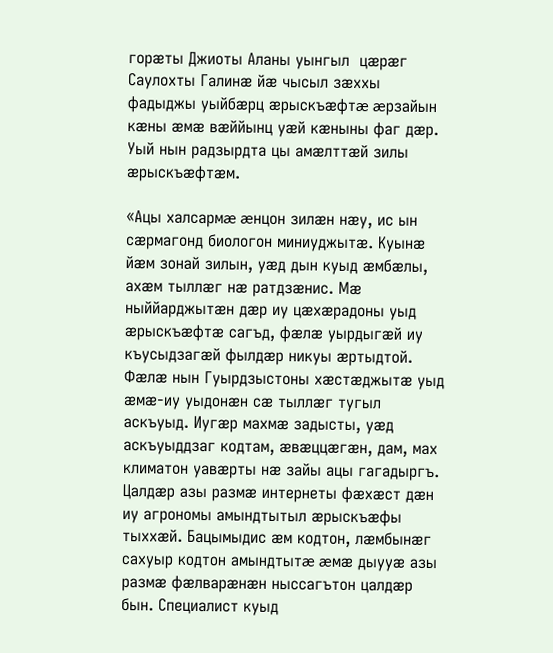горæты Джиоты Аланы уынгыл  цæрæг Саулохты Галинæ йæ чысыл зæххы фадыджы уыйбæрц æрыскъæфтæ æрзайын кæны æмæ вæййынц уæй кæныны фаг дæр. Уый нын радзырдта цы амæлттæй зилы æрыскъæфтæм.

«Ацы халсармæ æнцон зилæн нæу, ис ын сæрмагонд биологон миниуджытæ. Куынæ йæм зонай зилын, уæд дын куыд æмбæлы, ахæм тыллæг нæ ратдзæнис. Мæ ныййарджытæн дæр иу цæхæрадоны уыд æрыскъæфтæ сагъд, фæлæ уырдыгæй иу къусыдзагæй фылдæр никуы æртыдтой. Фæлæ нын Гуырдзыстоны хæстæджытæ уыд æмæ-иу уыдонæн сæ тыллæг тугыл аскъуыд. Иугæр махмæ задысты, уæд аскъуыддзаг кодтам, æвæццæгæн, дам, мах климатон уавæрты нæ зайы ацы гагадыргъ. Цалдæр азы размæ интернеты фæхæст дæн иу агрономы амындтытыл æрыскъæфы тыххæй. Бацымыдис æм кодтон, лæмбынæг сахуыр кодтон амындтытæ æмæ дыууæ азы размæ фæлварæнæн ныссагътон цалдæр бын. Специалист куыд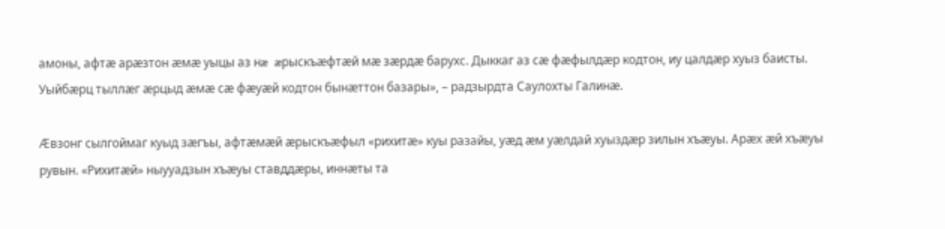амоны, афтæ арæзтон æмæ уыцы аз нæ æрыскъæфтæй мæ зæрдæ барухс. Дыккаг аз сæ фæфылдæр кодтон, иу цалдæр хуыз баисты. Уыйбæрц тыллæг æрцыд æмæ сæ фæуæй кодтон бынæттон базары», – радзырдта Саулохты Галинæ.

Æвзонг сылгоймаг куыд зæгъы, афтæмæй æрыскъæфыл «рихитæ» куы разайы, уæд æм уæлдай хуыздæр зилын хъæуы. Арæх æй хъæуы рувын. «Рихитæй» ныууадзын хъæуы ставддæры, иннæты та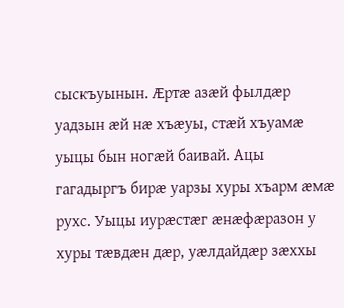сыскъуынын. Æртæ азæй фылдæр уадзын æй нæ хъæуы, стæй хъуамæ уыцы бын ногæй баивай. Ацы гагадыргъ бирæ уарзы хуры хъарм æмæ рухс. Уыцы иурæстæг æнæфæразон у хуры тæвдæн дæр, уæлдайдæр зæххы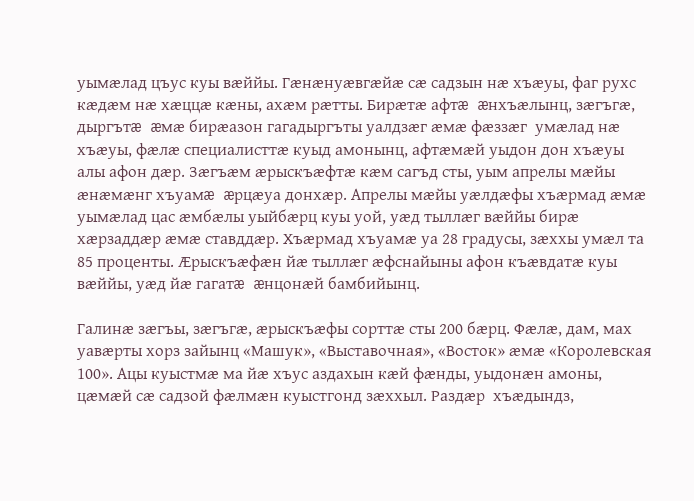уымæлад цъус куы вæййы. Гæнæнуæвгæйæ сæ садзын нæ хъæуы, фаг рухс кæдæм нæ хæццæ кæны, ахæм рæтты. Бирæтæ афтæ æнхъæлынц, зæгъгæ, дыргътæ æмæ бирæазон гагадыргъты уалдзæг æмæ фæззæг  умæлад нæ хъæуы, фæлæ специалисттæ куыд амонынц, афтæмæй уыдон дон хъæуы алы афон дæр. Зæгъæм æрыскъæфтæ кæм сагъд сты, уым апрелы мæйы æнæмæнг хъуамæ æрцæуа донхæр. Апрелы мæйы уæлдæфы хъæрмад æмæ уымæлад цас æмбæлы уыйбæрц куы уой, уæд тыллæг вæййы бирæ хæрзаддæр æмæ ставддæр. Хъæрмад хъуамæ уа 28 градусы, зæххы умæл та 85 проценты. Æрыскъæфæн йæ тыллæг æфснайыны афон къæвдатæ куы вæййы, уæд йæ гагатæ æнцонæй бамбийынц.

Галинæ зæгъы, зæгъгæ, æрыскъæфы сорттæ сты 200 бæрц. Фæлæ, дам, мах уавæрты хорз зайынц «Машук», «Выставочная», «Восток» æмæ «Королевская 100». Ацы куыстмæ ма йæ хъус аздахын кæй фæнды, уыдонæн амоны, цæмæй сæ садзой фæлмæн куыстгонд зæххыл. Раздæр  хъæдындз,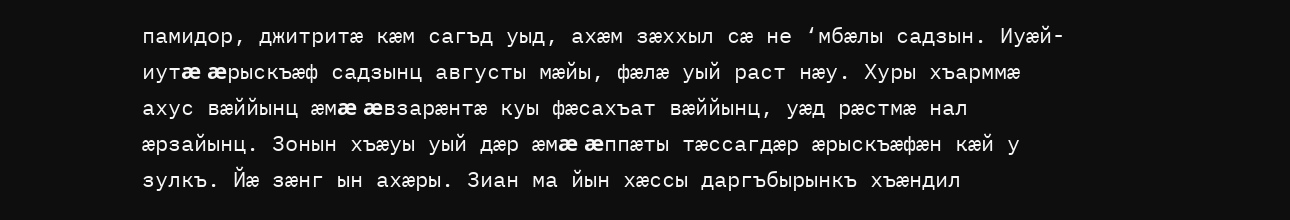памидор, джитритæ кæм сагъд уыд, ахæм зæххыл сæ не ‘мбæлы садзын. Иуæй-иутæ æрыскъæф садзынц августы мæйы, фæлæ уый раст нæу. Хуры хъарммæ ахус вæййынц æмæ æвзарæнтæ куы фæсахъат вæййынц, уæд рæстмæ нал æрзайынц. Зонын хъæуы уый дæр æмæ æппæты тæссагдæр æрыскъæфæн кæй у зулкъ. Йæ зæнг ын ахæры. Зиан ма йын хæссы даргъбырынкъ хъæндил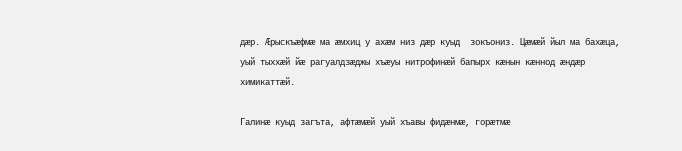дæр. Æрыскъæфмæ ма æмхиц у ахæм низ дæр куыд  зокъониз. Цæмæй йыл ма бахæца, уый тыххæй йæ рагуалдзæджы хъæуы нитрофинæй бапырх кæнын кæннод æндæр  химикаттæй.

Галинæ куыд загъта, афтæмæй уый хъавы фидæнмæ, горæтмæ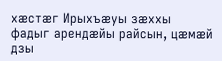хæстæг Ирыхъæуы зæххы фадыг арендæйы райсын, цæмæй дзы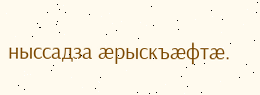ныссадза æрыскъæфтæ.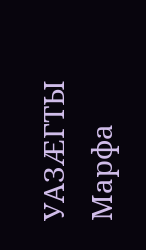УАЗÆГТЫ Марфа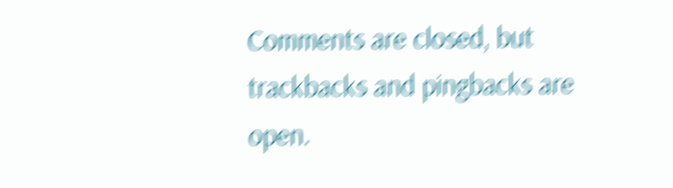Comments are closed, but trackbacks and pingbacks are open.